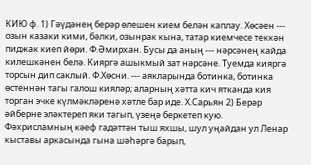КИЮ ф. 1) Гәүдәнең берәр өлешен кием белән каплау. Хөсәен --- озын казаки кими, бәлки, озынрак кына, татар киемчесе теккән пиджак киеп йөри. Ф.Әмирхан. Бусы да аның --- нәрсәнең кайда килешкәнен белә. Кияргә ашыкмый зат нәрсәне. Туемда кияргә торсын дип саклый. Ф.Хөсни. --- аякларында ботинка, ботинка өстеннән тагы галош кияләр; аларның хәтта кич ятканда кия торган эчке күлмәкләренә хәтле бар иде. Х.Сарьян 2) Берәр әйберне эләктереп яки тагып, үзеңә беркетеп кую. Фәхрисламның кәеф гадәттән тыш яхшы, шул уңайдан ул Ленар кыставы аркасында гына шәһәргә барып,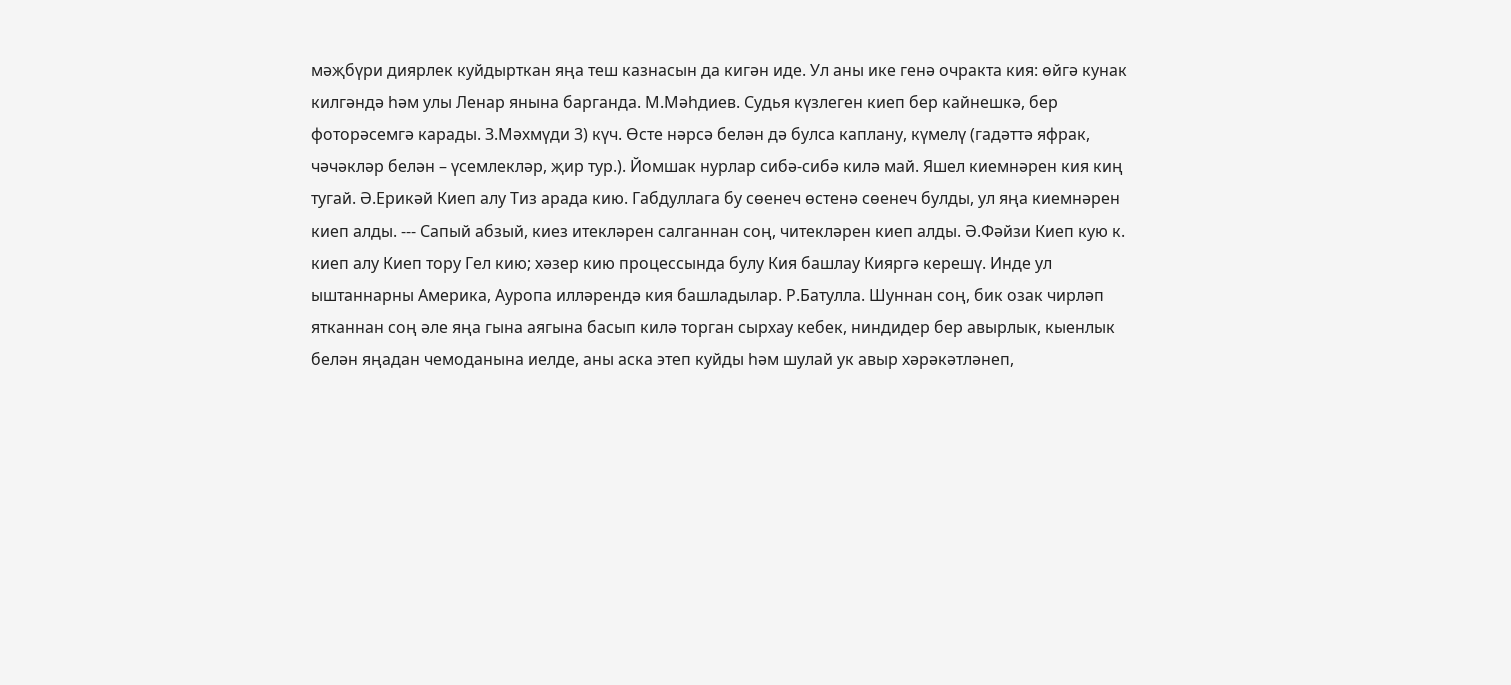мәҗбүри диярлек куйдырткан яңа теш казнасын да кигән иде. Ул аны ике генә очракта кия: өйгә кунак килгәндә һәм улы Ленар янына барганда. М.Мәһдиев. Судья күзлеген киеп бер кайнешкә, бер фоторәсемгә карады. З.Мәхмүди 3) күч. Өсте нәрсә белән дә булса каплану, күмелү (гадәттә яфрак, чәчәкләр белән – үсемлекләр, җир тур.). Йомшак нурлар сибә-сибә килә май. Яшел киемнәрен кия киң тугай. Ә.Ерикәй Киеп алу Тиз арада кию. Габдуллага бу сөенеч өстенә сөенеч булды, ул яңа киемнәрен киеп алды. --- Сапый абзый, киез итекләрен салганнан соң, читекләрен киеп алды. Ә.Фәйзи Киеп кую к. киеп алу Киеп тору Гел кию; хәзер кию процессында булу Кия башлау Кияргә керешү. Инде ул ыштаннарны Америка, Ауропа илләрендә кия башладылар. Р.Батулла. Шуннан соң, бик озак чирләп ятканнан соң әле яңа гына аягына басып килә торган сырхау кебек, ниндидер бер авырлык, кыенлык белән яңадан чемоданына иелде, аны аска этеп куйды һәм шулай ук авыр хәрәкәтләнеп,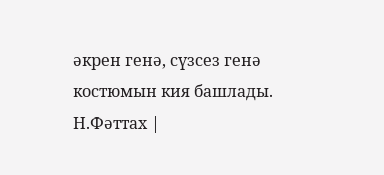әкрен генә, сүзсез генә костюмын кия башлады. Н.Фәттах |